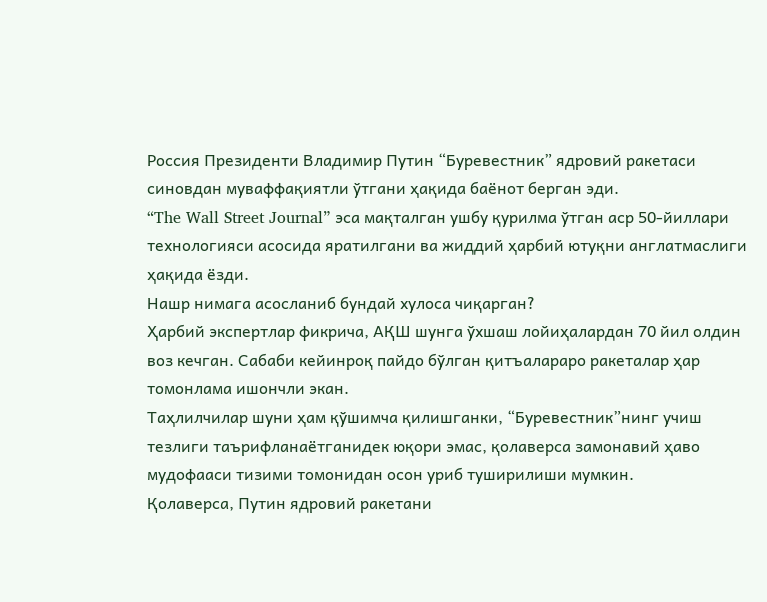Россия Президенти Владимир Путин “Буревестник” ядровий ракетаси синовдан муваффақиятли ўтгани ҳақида баёнот берган эди.
“The Wall Street Journal” эса мақталган ушбу қурилма ўтган аср 50-йиллари технологияси асосида яратилгани ва жиддий ҳарбий ютуқни англатмаслиги ҳақида ёзди.
Нашр нимага асосланиб бундай хулоса чиқарган?
Ҳарбий экспертлар фикрича, АҚШ шунга ўхшаш лойиҳалардан 70 йил олдин воз кечган. Сабаби кейинроқ пайдо бўлган қитъалараро ракеталар ҳар томонлама ишончли экан.
Таҳлилчилар шуни ҳам қўшимча қилишганки, “Буревестник”нинг учиш тезлиги таърифланаётганидек юқори эмас, қолаверса замонавий ҳаво мудофааси тизими томонидан осон уриб туширилиши мумкин.
Қолаверса, Путин ядровий ракетани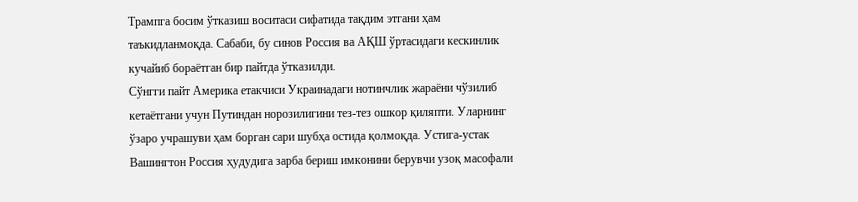Трампга босим ўтказиш воситаси сифатида тақдим этгани ҳам таъкидланмоқда. Сабаби, бу синов Россия ва АҚШ ўртасидаги кескинлик кучайиб бораётган бир пайтда ўтказилди.
Сўнгги пайт Америка етакчиси Украинадаги нотинчлик жараёни чўзилиб кетаётгани учун Путиндан норозилигини тез-тез ошкор қиляпти. Уларнинг ўзаро учрашуви ҳам борган сари шубҳа остида қолмоқда. Устига-устак Вашингтон Россия ҳудудига зарба бериш имконини берувчи узоқ масофали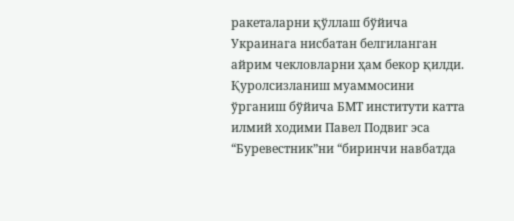ракеталарни қўллаш бўйича Украинага нисбатан белгиланган айрим чекловларни ҳам бекор қилди.
Қуролсизланиш муаммосини ўрганиш бўйича БМТ институти катта илмий ходими Павел Подвиг эса “Буревестник”ни “биринчи навбатда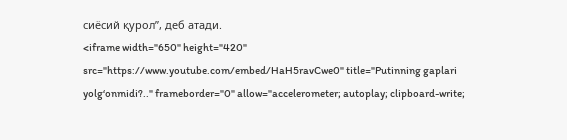сиёсий қурол”, деб атади.
<iframe width="650" height="420" src="https://www.youtube.com/embed/HaH5ravCwe0" title="Putinning gaplari yolg‘onmidi?.." frameborder="0" allow="accelerometer; autoplay; clipboard-write;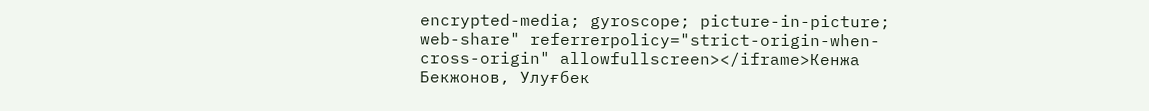encrypted-media; gyroscope; picture-in-picture; web-share" referrerpolicy="strict-origin-when-cross-origin" allowfullscreen></iframe>Кенжа Бекжонов, Улуғбек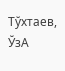Тўхтаев, ЎзА